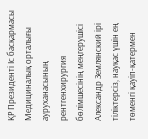ҚР Президенті Іс басқармасы Медициналық орталығы ауруханасының рентгенхирургия бөлімшесінің меңгерушісі Александр Землянский ірі тіліктерсіз, науқас үшін ең төменгі қауіп-қатермен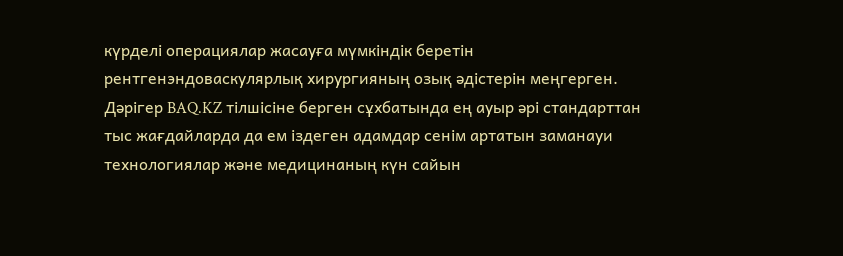күрделі операциялар жасауға мүмкіндік беретін рентгенэндоваскулярлық хирургияның озық әдістерін меңгерген. Дәрігер BAQ.KZ тілшісіне берген сұхбатында ең ауыр әрі стандарттан тыс жағдайларда да ем іздеген адамдар сенім артатын заманауи технологиялар және медицинаның күн сайын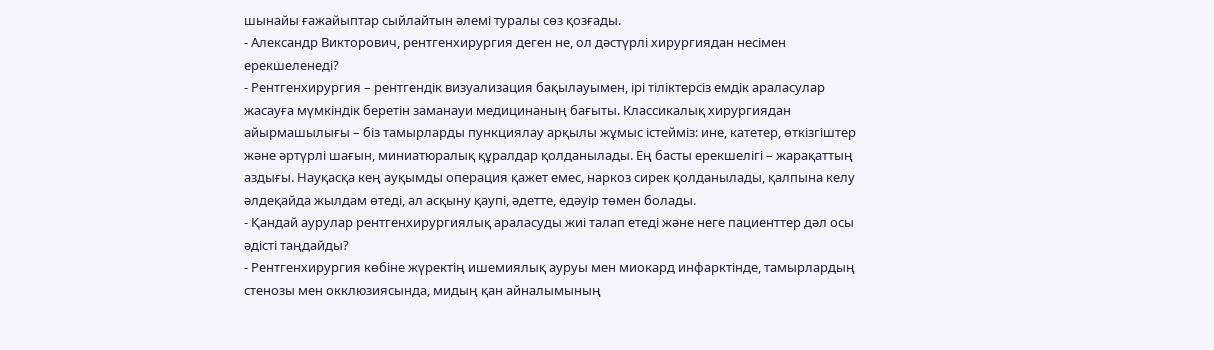шынайы ғажайыптар сыйлайтын әлемі туралы сөз қозғады.
- Александр Викторович, рентгенхирургия деген не, ол дәстүрлі хирургиядан несімен ерекшеленеді?
- Рентгенхирургия – рентгендік визуализация бақылауымен, ірі тіліктерсіз емдік араласулар жасауға мүмкіндік беретін заманауи медицинаның бағыты. Классикалық хирургиядан айырмашылығы – біз тамырларды пункциялау арқылы жұмыс істейміз: ине, катетер, өткізгіштер және әртүрлі шағын, миниатюралық құралдар қолданылады. Ең басты ерекшелігі – жарақаттың аздығы. Науқасқа кең ауқымды операция қажет емес, наркоз сирек қолданылады, қалпына келу әлдеқайда жылдам өтеді, ал асқыну қаупі, әдетте, едәуір төмен болады.
- Қандай аурулар рентгенхирургиялық араласуды жиі талап етеді және неге пациенттер дәл осы әдісті таңдайды?
- Рентгенхирургия көбіне жүректің ишемиялық ауруы мен миокард инфарктінде, тамырлардың стенозы мен окклюзиясында, мидың қан айналымының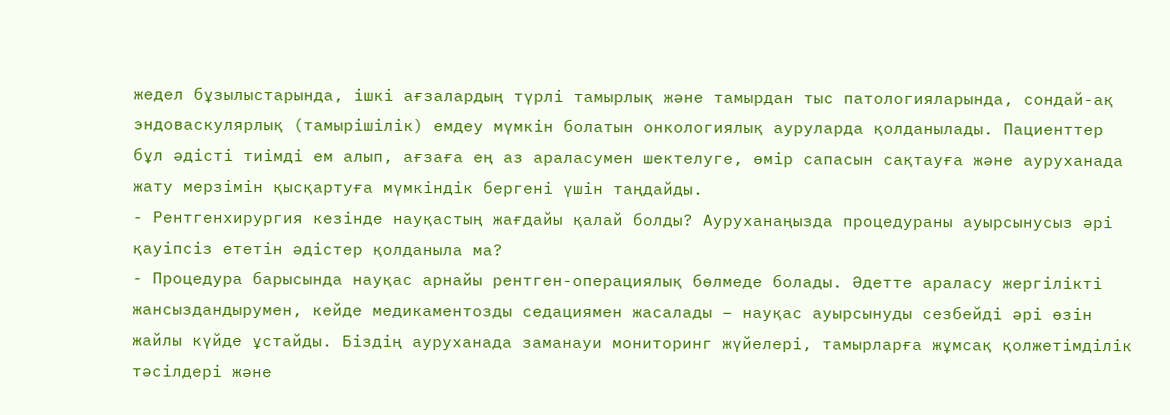жедел бұзылыстарында, ішкі ағзалардың түрлі тамырлық және тамырдан тыс патологияларында, сондай-ақ эндоваскулярлық (тамырішілік) емдеу мүмкін болатын онкологиялық ауруларда қолданылады. Пациенттер бұл әдісті тиімді ем алып, ағзаға ең аз араласумен шектелуге, өмір сапасын сақтауға және ауруханада жату мерзімін қысқартуға мүмкіндік бергені үшін таңдайды.
- Рентгенхирургия кезінде науқастың жағдайы қалай болды? Ауруханаңызда процедураны ауырсынусыз әрі қауіпсіз ететін әдістер қолданыла ма?
- Процедура барысында науқас арнайы рентген-операциялық бөлмеде болады. Әдетте араласу жергілікті жансыздандырумен, кейде медикаментозды седациямен жасалады – науқас ауырсынуды сезбейді әрі өзін жайлы күйде ұстайды. Біздің ауруханада заманауи мониторинг жүйелері, тамырларға жұмсақ қолжетімділік тәсілдері және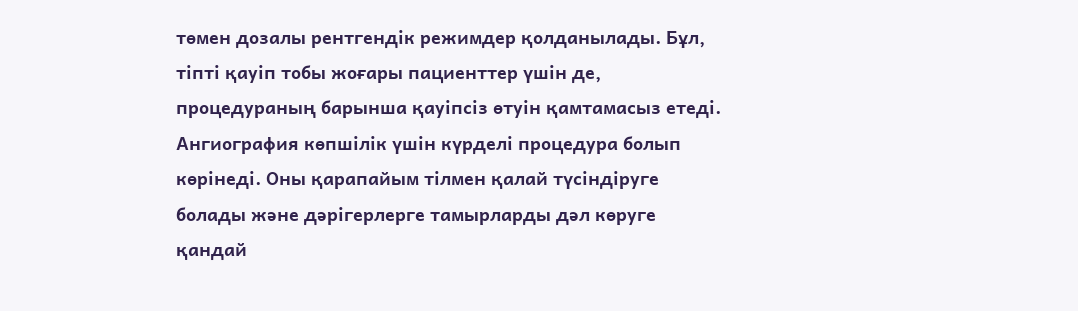төмен дозалы рентгендік режимдер қолданылады. Бұл, тіпті қауіп тобы жоғары пациенттер үшін де, процедураның барынша қауіпсіз өтуін қамтамасыз етеді. Ангиография көпшілік үшін күрделі процедура болып көрінеді. Оны қарапайым тілмен қалай түсіндіруге болады және дәрігерлерге тамырларды дәл көруге қандай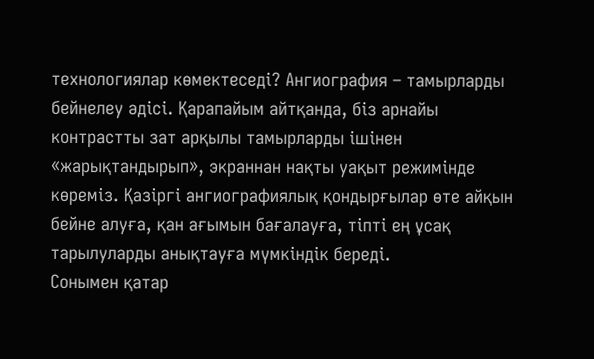технологиялар көмектеседі? Ангиография – тамырларды бейнелеу әдісі. Қарапайым айтқанда, біз арнайы контрастты зат арқылы тамырларды ішінен «жарықтандырып», экраннан нақты уақыт режимінде көреміз. Қазіргі ангиографиялық қондырғылар өте айқын бейне алуға, қан ағымын бағалауға, тіпті ең ұсақ тарылуларды анықтауға мүмкіндік береді.
Сонымен қатар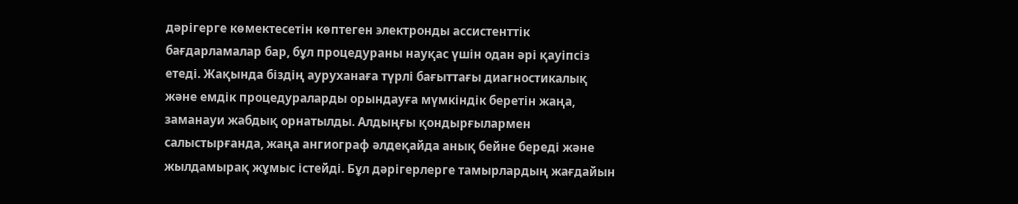дәрігерге көмектесетін көптеген электронды ассистенттік бағдарламалар бар, бұл процедураны науқас үшін одан әрі қауіпсіз етеді. Жақында біздің ауруханаға түрлі бағыттағы диагностикалық және емдік процедураларды орындауға мүмкіндік беретін жаңа, заманауи жабдық орнатылды. Алдыңғы қондырғылармен салыстырғанда, жаңа ангиограф әлдеқайда анық бейне береді және жылдамырақ жұмыс істейді. Бұл дәрігерлерге тамырлардың жағдайын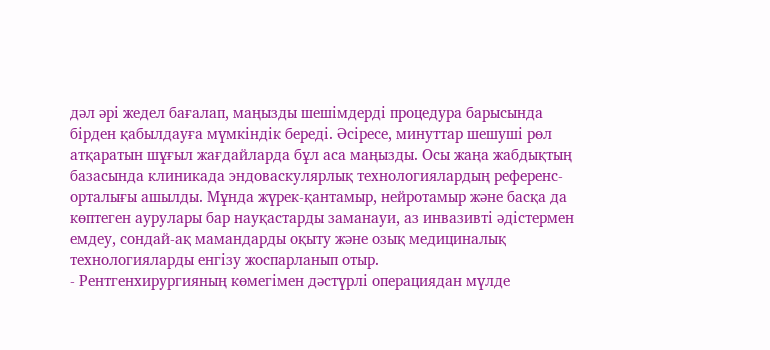дәл әрі жедел бағалап, маңызды шешімдерді процедура барысында бірден қабылдауға мүмкіндік береді. Әсіресе, минуттар шешуші рөл атқаратын шұғыл жағдайларда бұл аса маңызды. Осы жаңа жабдықтың базасында клиникада эндоваскулярлық технологиялардың референс-орталығы ашылды. Мұнда жүрек-қантамыр, нейротамыр және басқа да көптеген аурулары бар науқастарды заманауи, аз инвазивті әдістермен емдеу, сондай-ақ мамандарды оқыту және озық медициналық технологияларды енгізу жоспарланып отыр.
- Рентгенхирургияның көмегімен дәстүрлі операциядан мүлде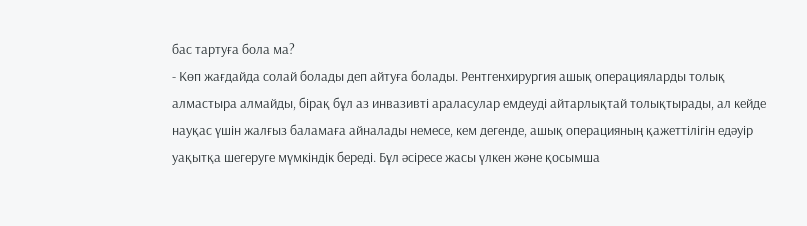бас тартуға бола ма?
- Көп жағдайда солай болады деп айтуға болады. Рентгенхирургия ашық операцияларды толық алмастыра алмайды, бірақ бұл аз инвазивті араласулар емдеуді айтарлықтай толықтырады, ал кейде науқас үшін жалғыз баламаға айналады немесе, кем дегенде, ашық операцияның қажеттілігін едәуір уақытқа шегеруге мүмкіндік береді. Бұл әсіресе жасы үлкен және қосымша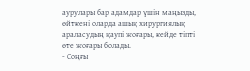аурулары бар адамдар үшін маңызды, өйткені оларда ашық хирургиялық араласудың қаупі жоғары, кейде тіпті өте жоғары болады.
- Соңғы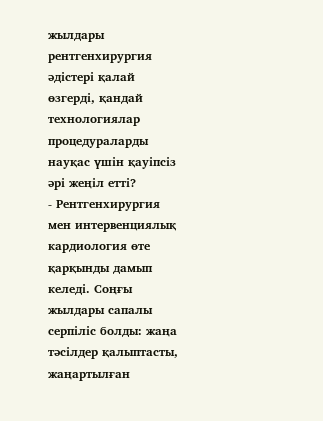жылдары рентгенхирургия әдістері қалай өзгерді, қандай технологиялар процедураларды науқас үшін қауіпсіз әрі жеңіл етті?
- Рентгенхирургия мен интервенциялық кардиология өте қарқынды дамып келеді. Соңғы жылдары сапалы серпіліс болды: жаңа тәсілдер қалыптасты, жаңартылған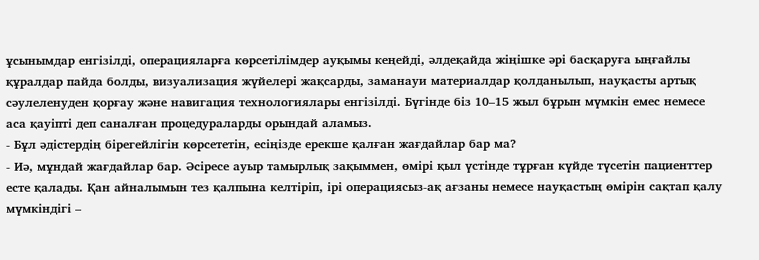ұсынымдар енгізілді, операцияларға көрсетілімдер ауқымы кеңейді, әлдеқайда жіңішке әрі басқаруға ыңғайлы құралдар пайда болды, визуализация жүйелері жақсарды, заманауи материалдар қолданылып, науқасты артық сәулеленуден қорғау және навигация технологиялары енгізілді. Бүгінде біз 10–15 жыл бұрын мүмкін емес немесе аса қауіпті деп саналған процедураларды орындай аламыз.
- Бұл әдістердің бірегейлігін көрсететін, есіңізде ерекше қалған жағдайлар бар ма?
- Иә, мұндай жағдайлар бар. Әсіресе ауыр тамырлық зақыммен, өмірі қыл үстінде тұрған күйде түсетін пациенттер есте қалады. Қан айналымын тез қалпына келтіріп, ірі операциясыз-ақ ағзаны немесе науқастың өмірін сақтап қалу мүмкіндігі –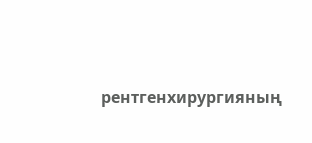рентгенхирургияның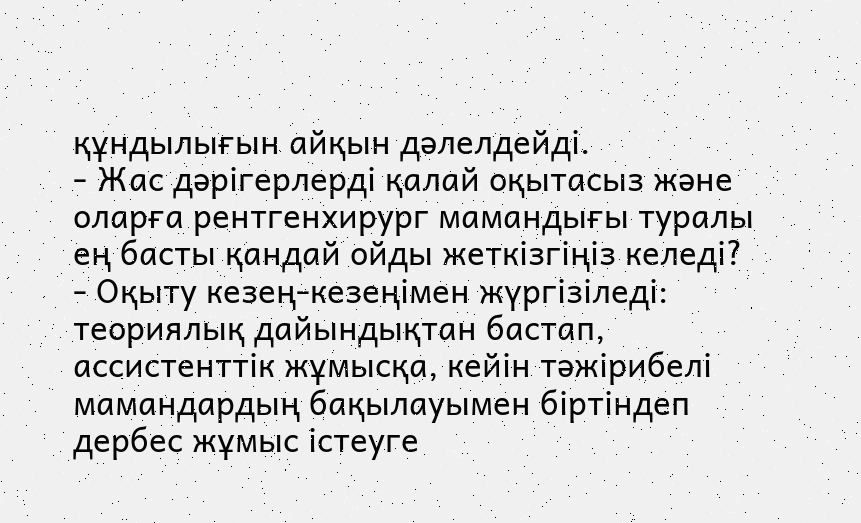құндылығын айқын дәлелдейді.
- Жас дәрігерлерді қалай оқытасыз және оларға рентгенхирург мамандығы туралы ең басты қандай ойды жеткізгіңіз келеді?
- Оқыту кезең-кезеңімен жүргізіледі: теориялық дайындықтан бастап, ассистенттік жұмысқа, кейін тәжірибелі мамандардың бақылауымен біртіндеп дербес жұмыс істеуге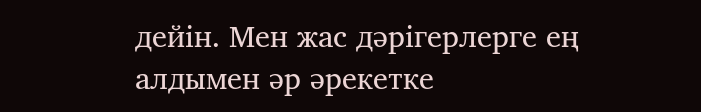дейін. Мен жас дәрігерлерге ең алдымен әр әрекетке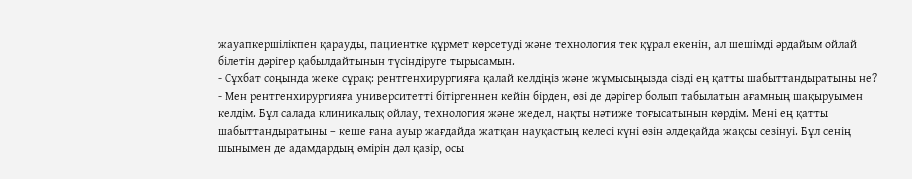жауапкершілікпен қарауды, пациентке құрмет көрсетуді және технология тек құрал екенін, ал шешімді әрдайым ойлай білетін дәрігер қабылдайтынын түсіндіруге тырысамын.
- Сұхбат соңында жеке сұрақ: рентгенхирургияға қалай келдіңіз және жұмысыңызда сізді ең қатты шабыттандыратыны не?
- Мен рентгенхирургияға университетті бітіргеннен кейін бірден, өзі де дәрігер болып табылатын ағамның шақыруымен келдім. Бұл салада клиникалық ойлау, технология және жедел, нақты нәтиже тоғысатынын көрдім. Мені ең қатты шабыттандыратыны – кеше ғана ауыр жағдайда жатқан науқастың келесі күні өзін әлдеқайда жақсы сезінуі. Бұл сенің шынымен де адамдардың өмірін дәл қазір, осы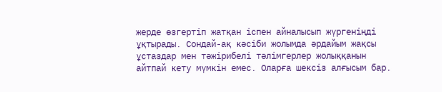жерде өзгертіп жатқан іспен айналысып жүргеніңді ұқтырады. Сондай-ақ кәсіби жолымда әрдайым жақсы ұстаздар мен тәжірибелі тәлімгерлер жолыққанын айтпай кету мүмкін емес. Оларға шексіз алғысым бар.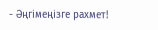- Әңгімеңізге рахмет!